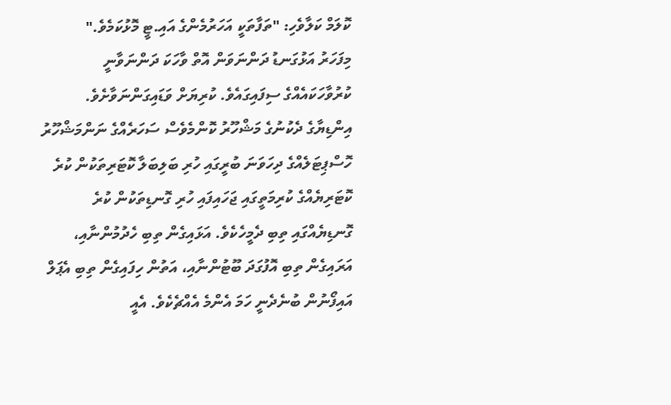ކޮލަމް ކަލާވެހި: "ތަފާތަކީ އަހަރުމެންގެ އައި.ޓީ މޮޅުކަމެވެ."
މިފަހަރު އަޅުގަނޑު ދަންނަވަން އޮތް ވާހަކަ ދަންނަވާނީ ކުރުވާހަކައެއްގެ ސިފައިގައެވެ. ކުރިޔަށް ވަޑައިގަންނަވާށެވެ.
އިންޑިޔާގެ ދެކުނުގެ މަޝްހޫރު ކޮންމެވެސް ސަހަރެއްގެ ނަންމަޝްހޫރު ހޮސްޕިޓަލެއްގެ ދިހަވަނަ ބުރީގައި ހުރި ބަލިބަލާ ކޮޓަރިތަކުން ކުރެ ކޮޓަރިޔެއްގެ ކުރިމަތީގައި ޖަހައިފައި ހުރި ގޮނޑިތަކުން ކުރެ ގޮނޑިޔެއްގައި ތިބި ދެމީހެކެވެ. އަޅައިގެން ތިބި ހެދުމުންނާއި، އަރައިގެން ތިބި އޮފުގަދަ ބޫޓުންނާއި، އަތުން ހިފައިގެން ތިބި އެޕަލް އައިފޯނުން ބުނެދެނީ ހަމަ އެންމެ އެއްޗެކެވެ. އެއީ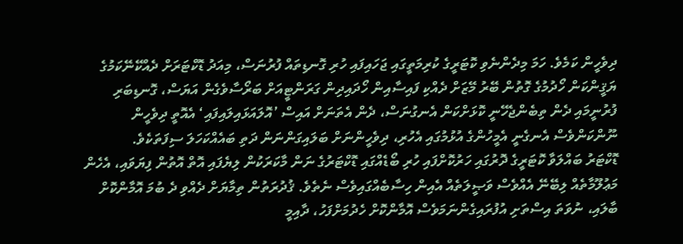ދިވެހީން ކަމެވެ. ހަމަ މިދެންނެވި ކޮޓަރީގެ ކުރިމަތީގައި ޖަހައިފައި ހުރި ގޮނޑިތައް ފުރުނަސް، މިއަދު ޑޮކްޓަރަށް ދެއްކޭނޭކަމުގެ ޔަޤީންކަން ހޯދުމުގެ ގޮތުން ބޭރު މޭޒަށް ދެއްކި ފައިސާއިން ހޯދައިދިން ގަރަންޓީއަށް ބަރޯސާވެގެން އަޔަސް، ގޮނޑިބަރި ފުރުނީމައި ދެން ތިބެންޖެހޭނީ ކޮޅަށްކަން އެނގުނަސް، ދެން އެތަނަށް އައިސް ’އޮލައަޅައިލައިފައި‘ އެއޮތީ ދިވެހީން ނޫންކަންވެސް އެނގެނީ އެމީހުންގެ އުޅުމުގައި އެހުރި، ދިވެހީންނަށް ބަލައިގަންނަން ދަތި ބައެއްކަހަލަ ސިފަތަކެވެ.
ޑޮކްޓަރު ބައްލަވާ ކޮޓަރީގެ ދޮރުގައި ހަރުކޮށްފައި ހުރި ބޯޑެއްގައި ޑޮކްޓަރުގެ ނަން މާކަރަކުން ލިޔެފައި އޮތް އޮތުން ފިޔަވައި، އެހެން މަޢުލޫމާތެއް ލިބޭނޭ އެއްވެސް ވަޞީލަތެއް އެއިން ހިސާބެއްގައިވެސް ނެތެވެ. ޤުދުރަތުން ތިމާޔަށް ދެއްވި ދެ ބުމަ އޮމާންކޮށް ބާލައި، ނުވަތަ އިސްތަށި އުފުރައިގެންނަމަވެސް އޮމާންކޮށް ހެދުމަށްފަހު، ދާއިމީ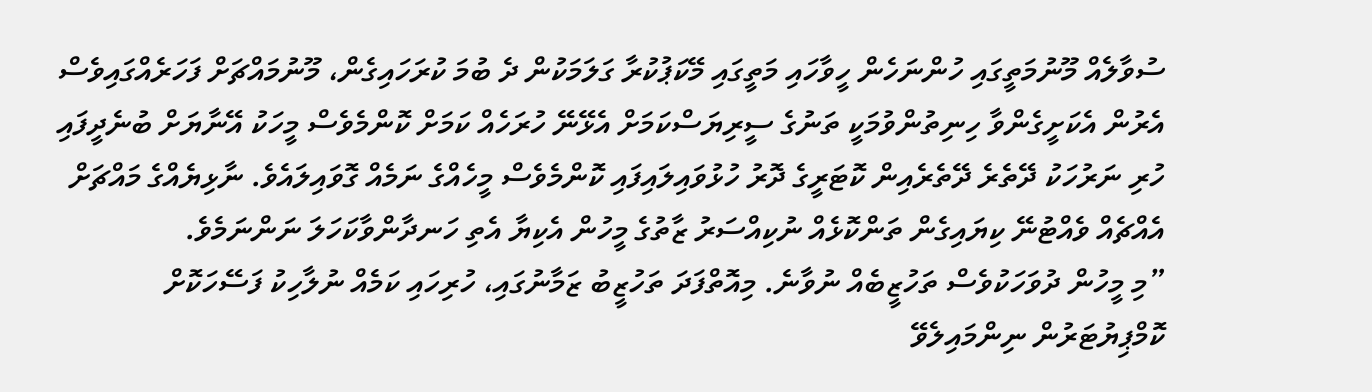ސުވާލެއް މޫނުމަތީގައި ހުންނަހެން ހީވާހައި މަތީގައި މޭކަޕުކުރާ ގަލަމަކުން ދެ ބުމަ ކުރަހައިގެން، މޫނުމައްޗަށް ފަހަރެއްގައިވެސް އެރުން އެކަށީގެންވާ ހިނިތުންވުމަކީ ތަނުގެ ސީރިޔަސްކަމަށް އެޅޭނޭ ހުރަހެއް ކަމަށް ކޮންމެވެސް މީހަކު އޭނާޔަށް ބުނެދީފައި ހުރި ނަރުހަކު ދޭތެރެ ދޭތެރެއިން ކޮޓަރީގެ ދޮރު ހުޅުވައިލައިފައި ކޮންމެވެސް މީހެއްގެ ނަމެއް ގޮވައިލައެވެ. ނާޅިޔެއްގެ މައްޗަށް އެއްޗެއް ވެއްޓުނޭ ކިޔައިގެން ތަންކޮޅެއް ނުކިއްސަރު ޒާތުގެ މީހުން އެކިޔާ އެތި ހަނދާންވާކަހަލަ ނަންނަމެވެ.
”މި މީހުން ދުވަހަކުވެސް ތަހުޒީބެއް ނުވާނެ. މިއޮތްފަދަ ތަހުޒީބު ޒަމާނުގައި، ހުރިހައި ކަމެއް ނުލާހިކު ފަސޭހަކޮށް ކޮމްޕިޔުޓަރުން ނިންމައިލެވޭ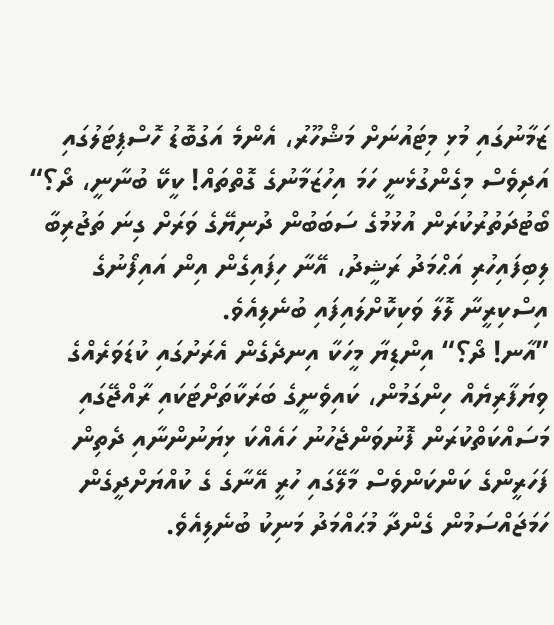ޒަމާނުގައި މުޅި މިޓައުނަށް މަޝްހޫރު، އެންމެ އަގުބޮޑު ހޮސްޕިޓަލުގައި އަދިވެސް މިގެންގުޅެނީ ހަމަ އިހުޒަމާނުގެ ގޮތްތައް! ކީކޭ ބުނާނީ، ދޯ؟“ ބޯޓުދަތުރުކުރަން އުޅުމުގެ ސަބަބުން ދުނިޔޭގެ ވަރަށް ގިނަ ތަޖުރިބާ ލިބިފައިހުރި އަޙްމަދު ރަޝީދު، އޭނާ ހިފައިގެން އިން އައިފޯނުގެ އިސްކިރީނާ ލޮލާ ވަކިކޮށްލައިފައި ބުނެލިއެވެ.
”އާނ! ދޯ؟“ އިންޑިޔާ މީހަކާ އިނދެގެން އެރަށުގައި ކުޑަވަރެއްގެ ވިޔަފާރިޔެއް ހިންގަމުން، ކައިވެނީގެ ބަރަކާތަށްޓަކައި ރާއްޖޭގައި މަސައްކަތްކުރަން ފޮނުވަންޖެހުނު ހައެއްކަ ޅިޔަނުންނާއި ދެތިން ފަހަރީންގެ ކަންކަންވެސް މާލޭގައި ހުރީ އޭނާގެ ގެ ކުއްޔަށްދީގެން ހަމަޖައްސަމުން ގެންދާ މުޙައްމަދު މަނިކު ބުނެލިއެވެ.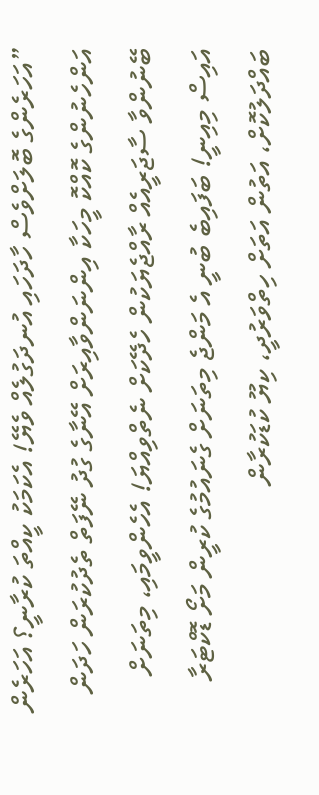”އަހަރެންގެ ބޮލަށްވެސް ހާދަހައި އުނދަގުލެއް ވެޔޭ! އެކަމަކު ކީއްތަ ކުރާނީ؟ އަހަރެން އަންހެނުންގެ ކޮއްކޮ މީހަކާ އިންނަންވާއިރަށް އޭނާގެ ގުދު ނޭފަތް ތެދުކުރަން ހަދަން ބޭނުންވާ ސާޖަރީއެއް ރާއްޖެޔަކުން ހެދޭކަށް ނެތްވިއްޔަ! އެހެންވީމައި، މިތަނަށް އައިސް މިއިނީ! ބަފައިބެ ބުނީ އެ މަންޖެ މިތަނަށް ގެނައުމުގެ ކުރީން މަށޯ ޑޮކްޓަރާ ބައްދަލުކޮށް، އަތުން އަތަށް ހިތްވަރުދީ، ކިޔޫ ކުޑަކުރާން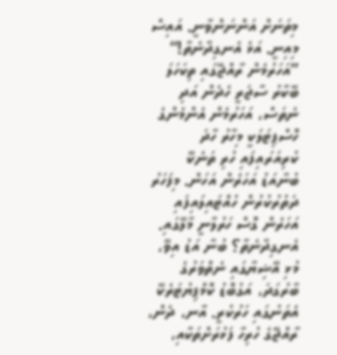މިތަނަށް އަންނަންވާނީ. އައިސް މިއިނީ. އަޅެ އެނގިދާނެތާ!“
”އަހަރުމެން ރާއްޖޭގައި ތިކަހަލަ ބޭކާރު ސާޖަރީ ހެދެން އަދި ނެތަސް، އަހަރުމެން އެންމެންގެ ހޮސްޕިޓަލަކީ މިހާރު ހާދަ ކުރިއަރައިފައި ހުރި ތަނެކޭ ބުނާއަޑު އަހަރެން އަހަން. މިފަހަރު ދަތުރުކުރުން ހުއްޓައިލައިފައި އަހަރެން ގޮސް ހަރުލާނީ މާލޭގައި. އެނގިދާނެތާ؟ ބުނާ އަޑު އިވޭ، މުޅި އޭޝިޔާގައި ނެތްވަރުގެ ބާރުގަދަ، އަގުބޮޑު ކޮމްޕިޔުޓަރެކޭ އެތަނުގައި ހަރުކުރީ. އާނ، ދެން، ރާއްޖޭގެ ހުރިހާ ފަޅުރަށްތަކާއި،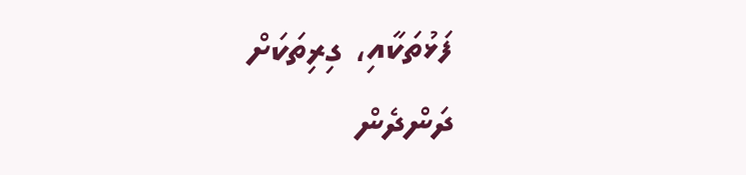ފަޅުތަކާއި، ގިރިތަކަށް ދަންދެން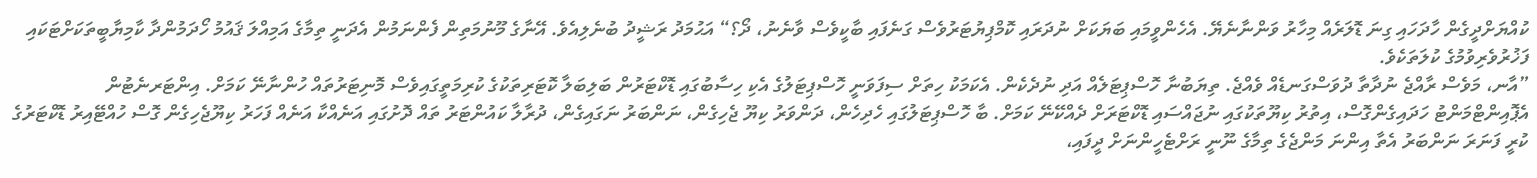ކުއްޔަށްދީގެން ހާދަހައި ގިނަ ޑޮލަރެއް މިހާރު ވަންނާނެޔޭ. އެހެންވީމައި ބަޔަކަށް ނުދަރައި ކޮމްޕިޔުޓަރުވެސް ގަނެފައި ބާކީވެސް ވާނެނު، ދޯ؟“ އަޙުމަދު ރަޝީދު ބުނެލިއެވެ. އޭނާގެ މޫނުމަތިން ފެންނަމުން އެދަނީ ތިމާގެ އަމިއްލަ ޤައުމު ހޯދަމުންދާ ކާމިޔާބީތަކަށްޓަކައި ފަޚުރުވެރިވުމުގެ ކުލަތަކެވެ.
”އާނ، މަވެސް ރާއްޖެ ނުދާތާ ދުވަސްގަނޑެއް ވެއްޖެ. ތިޔަބުނާ ހޮސްޕިޓަލެއް އަދި ނުދެކެން. އެކަމަކު ހިތަށް ސިފަވަނީ ހޮސްޕިޓަލުގެ އެކި ހިސާބުގައި ޑޮކްޓަރުން ބަލިބަލާ ކޮޓަރިތަކުގެ ކުރިމަތީގައިވެސް މޮނިޓަރުތައް ހުންނާނޭ ކަމަށް. އިންޓަރނެޓުން އެޕޮއިންޓްމަންޓު ހަދައިގެންގޮސް، އިތުރު ކިޔޫތަކުގައި ނުޖައްސައި ޑޮކްޓަރަށް ދެއްކޭނޭ ކަމަށް. ބާ ހޮސްޕިޓަލުގައި ހެދިހެން، ދަންވަރު ކިޔޫ ޖެހިގެން، ނަންބަރު ނަގައިގެން، ދުރާލާ ކައުންޓަރު ތައް ދޮށުގައި އަނެއްކާ އަނެއް ފަހަރު ކިޔޫޖެހިގެން ގޮސް ހުއްޓޭއިރު ޑޮކްޓަރުގެ ކުރީ ފަނަރަ ނަންބަރު އެތާ އިންނަ މަންޖެގެ ތިމާގެ ނޫނީ ރަށްޓެހީންނަށް ދީފައި،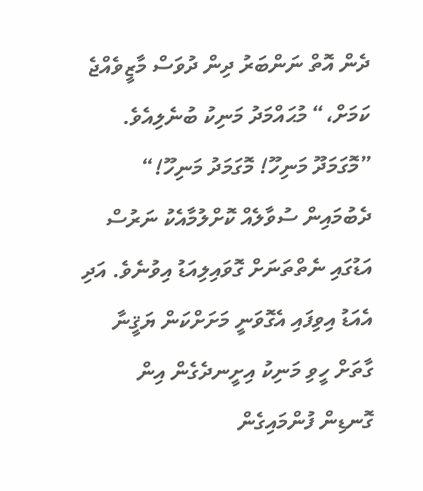ދެން އޮތް ނަންބަރު ދިން ދުވަސް މާޒީވެއްޖެ ކަމަށް،“ މުޙައްމަދު މަނިކު ބުނެލިއެވެ.
”މޮގަމަދޫ މަނިހޫ! މޮގަމަދު މަނިހޫ!“ ދެބުމައިން ސުވާލެއް ކޮށްލުމާއެކު ނަރުސް އަޑުގައި ނެތްތަނަށް ގޮވައިލިއަޑު އިވުނެވެ. އަދި އެއަޑު އިވިފައި އެގޮވަނީ މަށަށްކަން ޔަޤީނާ ގާތަށް ހީވި މަނިކު އިށީނދެގެން އިން ގޮނޑިން ފުންމައިގެން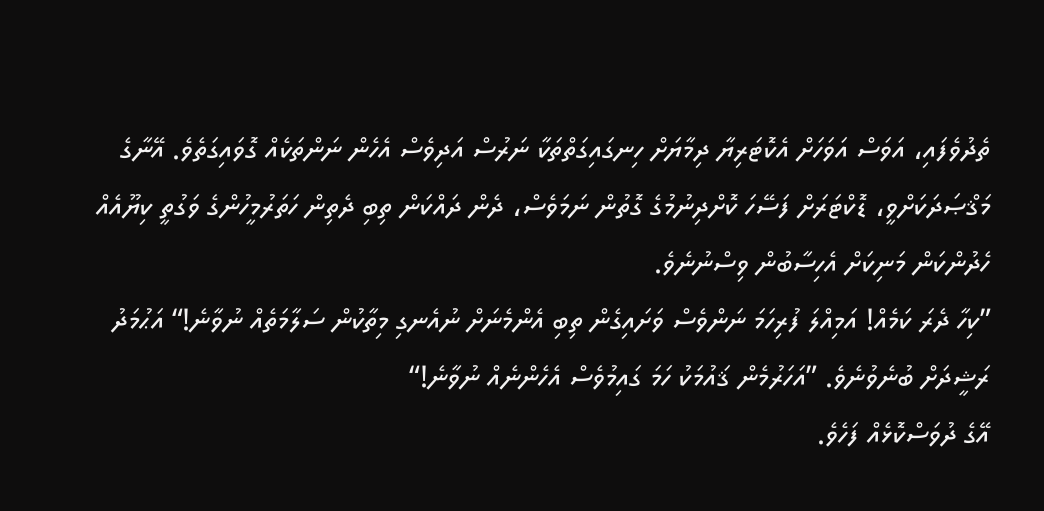ތެދުވެފައި، އަވަސް އަވަހަށް އެކޮޓަރިޔާ ދިމާޔަށް ހިނގައިގަތްތަކާ ނަރުސް އަދިވެސް އެހެން ނަންތަކެއް ގޮވައިގަތެވެ. އޭނާގެ މަޤްޞަދަކަށްވީ، ޑޮކްޓަރަށް ފަސޭހަ ކޮށްދިނުމުގެ ގޮތުން ނަމަވެސް، ދެން ދައްކަން ތިބި ދެތިން ހަތަރުމީހުންގެ ވަގުތީ ކިޔޫއެއް ހެދުންކަން މަނިކަށް އެހިސާބުން ވިސްނުނެވެ.
”ކިހާ ދެރަ ކަމެއް! އަމިއްލަ ފުރިހަމަ ނަންވެސް ވަށައިގެން ތިބި އެންމެނަށް ނުއެނގި މިތާކުން ސަލާމަތެއް ނުވާނެ!“ އަޙުމަދު ރަޝީދަށް ބުނެވުނެވެ. ”އަހަރުމެން ޤައުމަކު ހަމަ ގައިމުވެސް އެހެންނެއް ނުވާނެ!“
އޭގެ ދުވަސްކޮޅެއް ފަހެވެ.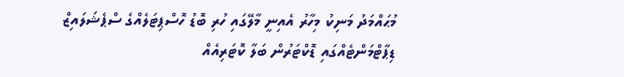މުޙައްމަދު މަނިކު މިހާރު އެއިނީ މާލޭގައި ހުރި ބޮޑު ހޮސްޕިޓަލެއްގެ ސްޕެޝަލައިޒް ޑިޕާޓްމަންޓެއްގައި ޑޮކްޓަރުން ބަލާ ކޮޓަރިއެއް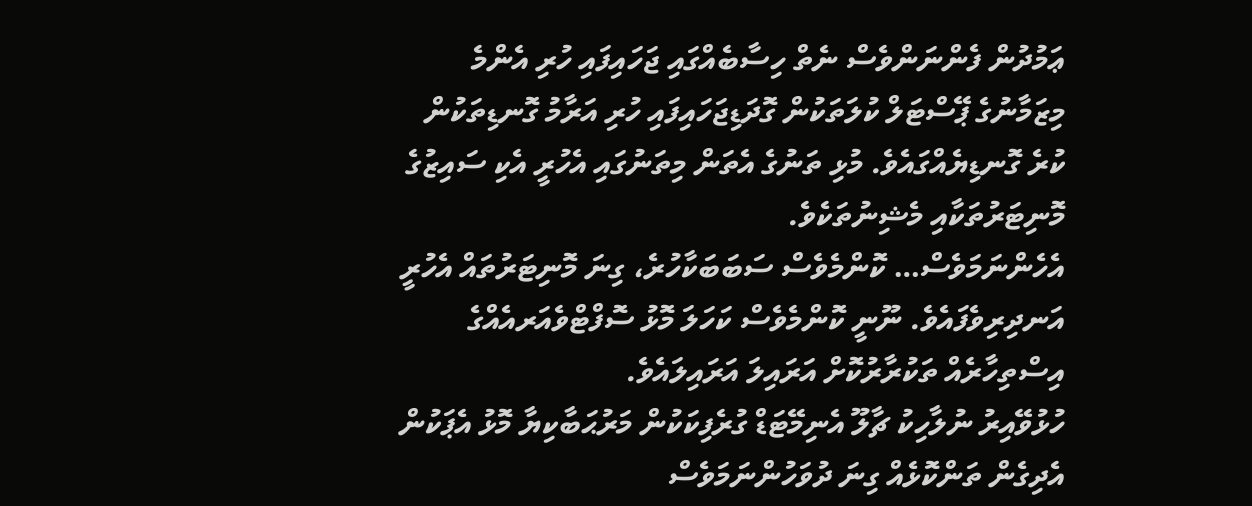ޢަމުދުން ފެންނަންވެސް ނެތް ހިސާބެއްގައި ޖަހައިފައި ހުރި އެންމެ މިޒަމާނުގެ ޕޭސްޓަލް ކުލަތަކުން ގޮދަޑިޖަހައިފައި ހުރި އަރާމު ގޮނޑިތަކުން ކުރެ ގޮނޑިޔެއްގައެވެ. މުޅި ތަނުގެ އެތަން މިތަނުގައި އެހުރީ އެކި ސައިޒުގެ މޮނިޓަރުތަކާއި މެޝިނުތަކެވެ.
އެހެންނަމަވެސް… ކޮންމެވެސް ސަބަބަކާހުރެ، ގިނަ މޮނިޓަރުތައް އެހުރީ އަނދިރިވެފައެވެ. ނޫނީ ކޮންމެވެސް ކަހަލަ މޮޅު ސޮފްޓްވެއަރއެއްގެ އިސްތިހާރެއް ތަކުރާރުކޮށް އަރައިލަ އަރައިލައެވެ.
ހުޅުވޭއިރު ނުލާހިކު ޗާލޫ އެނިމޭޓަޑް ގުރެފިކަކުން މަރުޙަބާކިޔާ މޮޅު އެޕަކުން އެދިގެން ތަންކޮޅެއް ގިނަ ދުވަހުންނަމަވެސް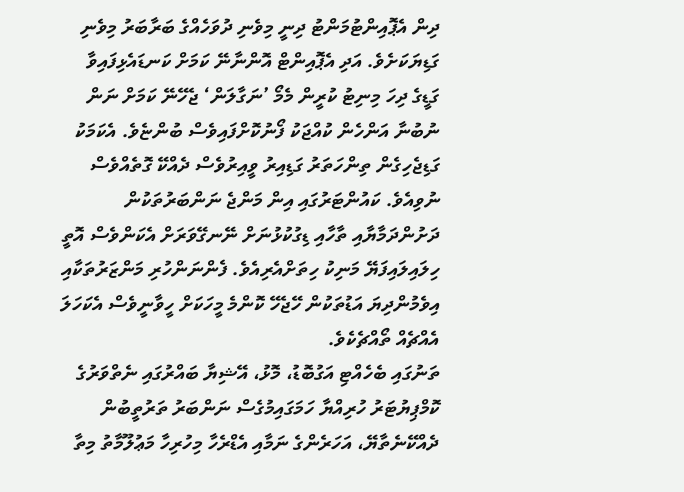ދިން އެޕޮއިންޓުމަންޓު ދިނީ މިވެނި ދުވަހެއްގެ ބަރާބަރު މިވެނި ގަޑިޔަކަށެވެ. އަދި އެޕޮއިންޓް އޮންނާނޭ ކަމަށް ކަނޑައެޅިފައިވާ ގަޑީގެ ދިހަ މިނިޓު ކުރީން މެމޯ ’ނަގާލަން‘ ޖެހޭނޭ ކަމަށް ނަން ނުބުނާ އަންހެން ކުއްޖަކު ފޯނުކޮށްފައިވެސް ބުންޏެވެ. އެކަމަކު ގަޑިޖެހިގެން ތިންހަތަރު ގަޑިއިރު ވީއިރުވެސް ދެއްކޭ ގޮތެއްވެސް ނުވިއެވެ. ކައުންޓަރުގައި އިން މަންޖެ ނަންބަރުތަކުން ދަށުންދަމާޔާއި ތާހާއި ޑިގުކުޅުނަށް ނޭނގޭވަރަށް އެކަންވެސް އޮތީ ހިލައިލައިފަޔޭ މަނިކު ހިތަށްއެރިއެވެ. ފެންނަންހުރި މަންޒަރުތަކާއި އިވެމުންދިޔަ އަޑުތަކުން ހޭޖެހޭ ކޮންމެ މީހަކަށް ހީވާނީވެސް އެކަހަލަ އެއްޗެއް ތޯއްޗެކެވެ.
ތަނުގައި ބެހެއްޓި އަގުބޮޑު، މޮޅު، އޭޝިޔާ ބައްރުގައި ނެތްވަރުގެ ކޮމްޕިޔުޓަރު ހުރިއްޔާ ހަމަގައިމުގެސް ނަންބަރު ތަރުތީބުން ދެއްކޭނެތާޔޭ، އަހަރެންގެ ނަމާއި އެޑްރެހާ މިހުރިހާ މަޢުލޫމާތު މިތާ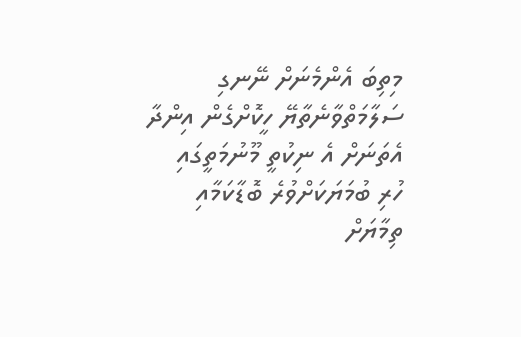މިތިބަ އެންމެނަށް ނޭނގި ސަލާމަތްވާނެތާޔޭ ހީކޮށްގެން އިންދާ އެތަނަށް އެ ނިކުތީ މޫނުމަތީގައި ހުރި ބުމަޔަކަށްވުރެ ބޮޑާކަމާއި ތިމާޔަށް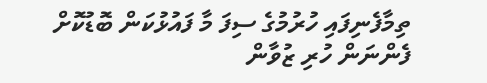ތިމާފެނިފައި ހުރުމުގެ ސިފަ މާ ފައުޅުކަން ބޮޑުކޮށް ފެންނަން ހުރި ޒުވާން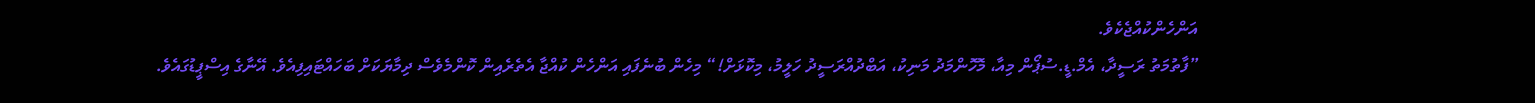އަންހެންކުއްޖެކެވެ.
”ފާތުމަތު ރަސީދާ، އެމް.ޑީ.ސުޕޯން މިއާ، މޮހޮންމަދު މަނިކު، އަބްދުއްރަސީދު ހަލީމު، މިކޮޅަށް!“ މިހެން ބުނެފައި އަންހެން ކުއްޖާ އެތެރެއިން ކޮންމެވެސް ދިމާޔަކަށް ބަހައްޓައިފިއެވެ. އޭނާގެ އިސްޕީޑުގައެވެ.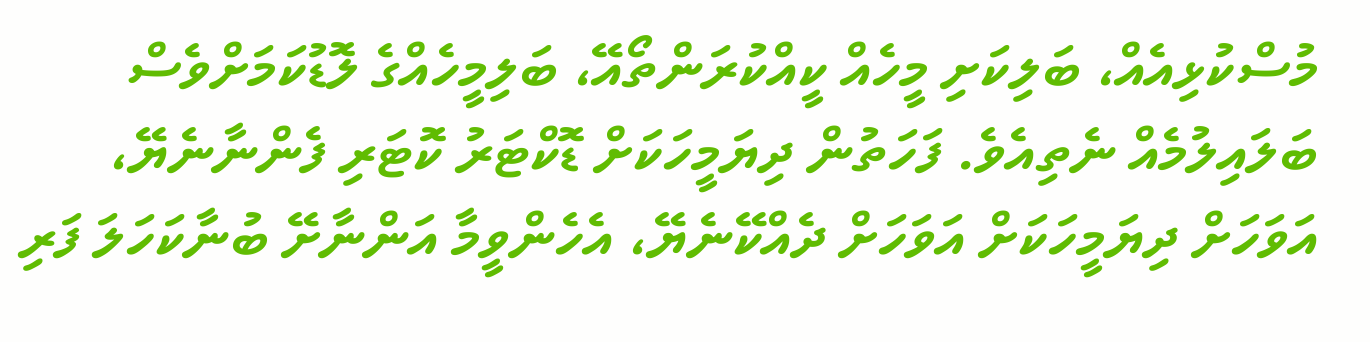މުސްކުޅިއެއް، ބަލިކަށި މީހެއް ކީއްކުރަންތޯއޭ، ބަލިމީހެއްގެ ލޮޑުކަމަށްވެސް ބަލައިލުމެއް ނެތިއެވެ. ފަހަތުން ދިޔަމީހަކަށް ޑޮކްޓަރު ކޮޓަރި ފެންނާނެޔޭ، އަވަހަށް ދިޔަމީހަކަށް އަވަހަށް ދެއްކޭނެޔޭ، އެހެންވީމާ އަންނާށޭ ބުނާކަހަލަ ފަރި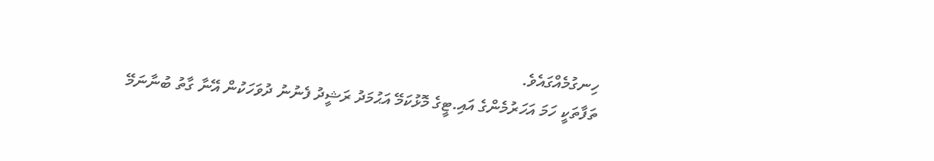ހިނގުމެއްގައެވެ.
ތަފާތަކީ ހަމަ އަހަރުމެންގެ އައި.ޓީގެ މޮޅުކަމޭ އަޙުމަދު ރަޝީދު ފެނުނު ދުވަހަކުން އޭނާ ގާތު ބުނާނަމޭ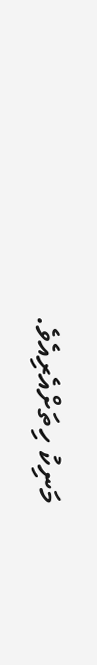މަނިކު ހިތަށްއެރިއެވެ.